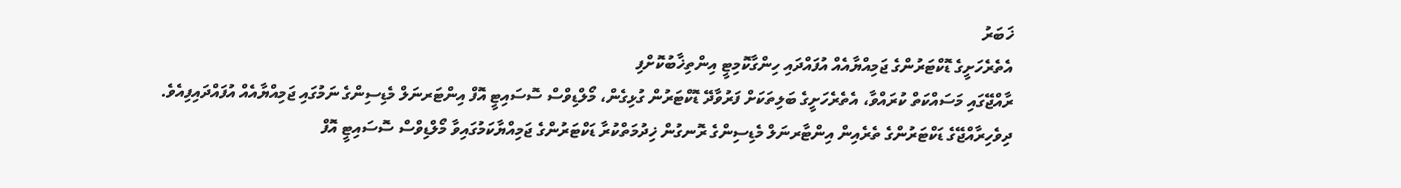ޚަބަރު
އެތެރެހަށީގެ ޑޮކްޓަރުންގެ ޖަމިއްޔާއެއް އުފައްދައި ހިންގާކޮމިޓީ އިންތިޚާބުކޮށްފި
ރާއްޖޭގައި މަސައްކަތް ކުރައްވާ، އެތެރެހަށީގެ ބަލިތަކަށް ފަރުވާދޭ ޑޮކްޓަރުން ގުޅިގެން، މޯލްޑިވްސް ސޮސައިޓީ އޮފް އިންޓަރނަލް މެޑިސިންގެ ނަމުގައި ޖަމިއްޔާއެއް އުފައްދައިފިއެވެ.
ދިވެހިރާއްޖޭގެ ޑަކްޓަރުންގެ ތެރެއިން އިންޓާރނަލް މެޑިސިންގެ ރޮނގުން ޚިދުމަތްކުރާ ޑަކްޓަރުންގެ ޖަމިއްޔާކަމުގައިވާ މޯލްޑިވްސް ސޮސައިޓީ އޮފް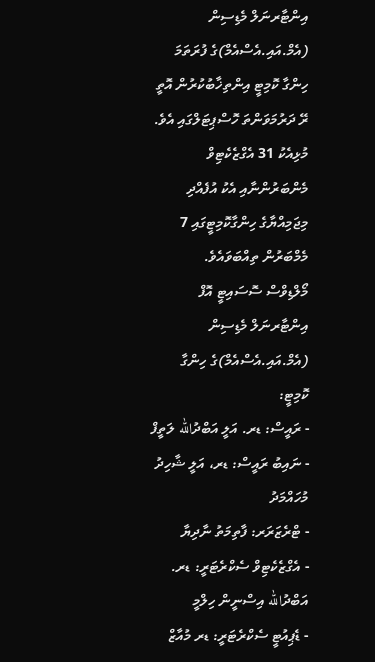އިންޓާރނަލް މެޑިސިން (އެމް.އައި.އެސްއެމް)ގެ ފުރަތަމަ ހިންގާ ކޮމިޓީ އިންތިޚާބުކުރުން އޮތީ ރޭ ދަރުމަވަންތަ ހޮސްޕިޓަލްގައި އެވެ.
މުޅިއެކު 31 އެގްޒެކެޓިވް މެންބަރުންނާއި އެކު އުފެއްދި މިޖަމިއްޔާގެ ހިންގާކޮމިޓީގައި 7 މެމްބަރުން ތިއްބަވައެވެ.
މޯލްޑިވްސް ސޮސައިޓީ އޮފް އިންޓާރނަލް މެޑިސިން (އެމް.އައި.އެސްއެމް)ގެ ހިންގާ ކޮމިޓީ:
- ރައީސް: ޑރ. އަލީ އަބްދުالله ލަތީފް
- ނައިބު ރައީސް: ޑރ، އަލީ ޝާހިދު މުހައްމަދު
- ޓްރެޒަރަރ: ފާތިމަތު ނާދިޔާ
- އެގްޒެކެޓިވް ސެކްރެޓަރީ: ޑރ. އަބްދުالله އިސްނީން ހިލްމީ
- ޑެޕިއުޓީ ސެކްރެޓަރީ: ޑރ މުއާޒް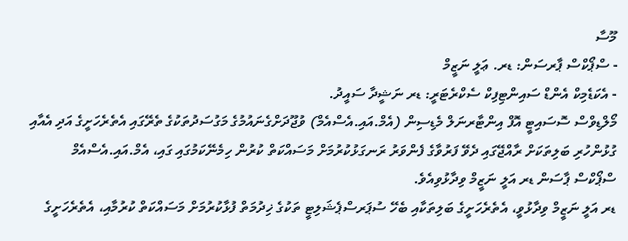މޫސާ
- ސްޕޯކްސް ޕާރސަން: ޑރ. ޢަލީ ނަޒީމް
- އެކަޑެމިކް އެންޑް ސައިންޓިފިކް ސެކްރެޓަރީ: ޑރ ނަޝީދާ ސައީދު.
މޯލްޑިވްސް ސޮސައިޓީ އޮފް އިންޓާރނަލް މެޑިސިން (އެމް.އައި.އެސްއެމް) ވުޖޫދަށްގެނައުމުގެ މަގުސަދުތަކުގެ ތެރޭގައި އެތެރެހަށީގެ އަދި އެއާއި ގުޅުންހުރި ބަލިތަކަށް ރާއްޖޭގައި ދެވޭ ފަރުވާގެ ފެންވަރު ރަނގަޅުކުރުމަށް މަސައްކަތް ކުރުން ހިމެނޭކަމުގައި ގައި، އެމް.އައި.އެސްއެމް ސްޕޯކްސް ޕާސަން ޑރ އަލީ ނަޒީމް ވިދާޅުވިއެވެ.
ޑރ އަލީ ނަޒީމް ވިދާޅުވީ، އެތެރެހަށީގެ ބަލިތަކާއި ބެހޭ ސުޕަރސްޕެޝަލިޓީ ތަކުގެ ޚިދުމަތް ފުޅާކުރުމަށް މަސައްކަތް ކުރުމާއި، އެތެރެހަށީގެ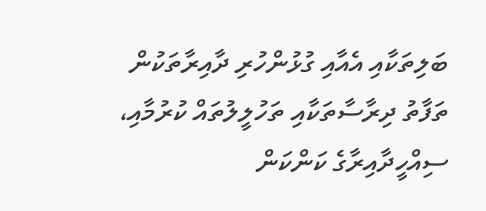ބަލިތަކާއި އެއާއި ގުޅުންހުރި ދާއިރާތަކުން ތަފާތު ދިރާސާތަކާއި ތަހުލީލުތައް ކުރުމާއި، ސިއްހީދާއިރާގެ ކަންކަން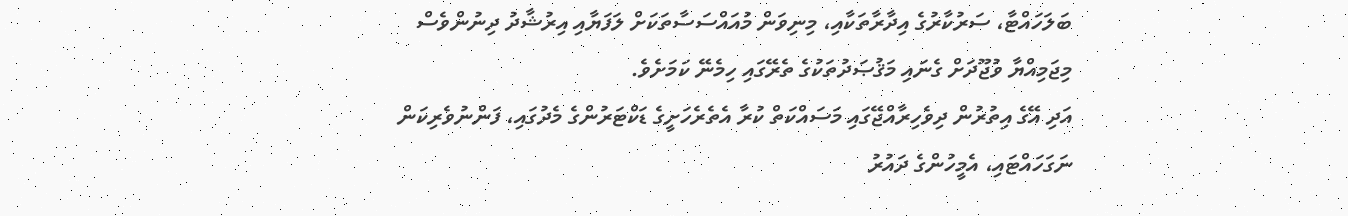ބަލަހައްޓާ، ސަރުކާރުގެ އިދާރާތަކާއި، މިނިވަން މުއައްސަސާތަކަށް ލަފަޔާއި އިރުޝާދު ދިނުންވެސް މިޖަމިއްޔާ ވުޖޫދަށް ގެނައި މަޤުޞަދުތަކުގެ ތެރޭގައި ހިމެނޭ ކަމަށެވެ.
އަދި އޭގެ އިތުރުން ދިވެހިރާއްޖޭގައި މަސައްކަތް ކުރާ އެތެރެހަށީގެ ޑަކްޓަރުންގެ މެދުގައި، ފަންނުވެރިކަން ނަގަހައްޓައި، އެމީހުންގެ ދައުރު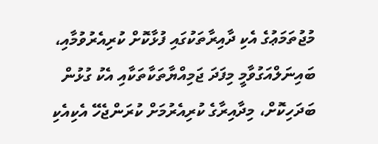މުޖުތަމަޢުގެ އެކި ދާއިރާތަކުގައި ފުޅާކޮށް ކުރިއެރުވުމާއި، ބައިނަލްއަގުވާމީ މިފަދަ ޖަމިއްޔާތަކާތަކާއި އެކު ގުޅުން ބަދަހިކޮށް، މިދާއިރާގެ ކުރިއެރުމަށް ކުރަންޖެހޭ އެކިއެކި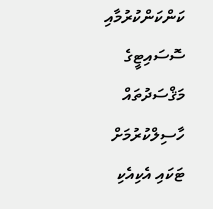ކަންކަންކުރުމާއި ސޮސައިޓީގެ މަޤްސަދުތައް ހާސިލްކުރުމަށް ޓަކައި އެކިއެކި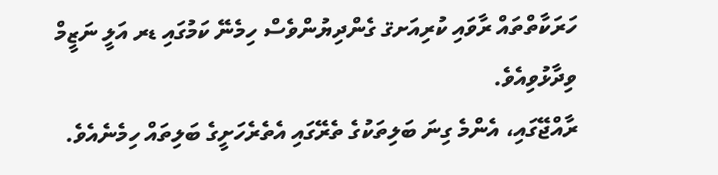ހަރަކާތްތައް ރާވައި ކުރިއަށޤ ގެންދިޔުންވެސް ހިމެނޭ ކަމުގައި ޑރ އަލީ ނަޒީމް ވިދާޅުވިއެވެ.
ރާއްޖޭގައި، އެންމެ ގިނަ ބަލިތަކުގެ ތެރޭގައި އެތެރެހަށީގެ ބަލިތައް ހިމެނެއެވެ.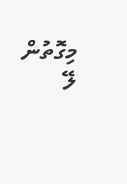މިގޮތުން ލޭ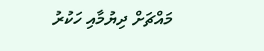މައްޗަށް ދިޔުމާއި ހަކުރު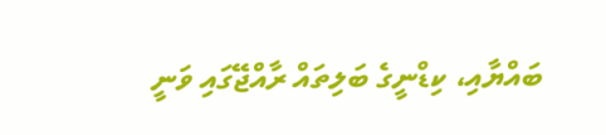ބައްޔާއި، ކިޑްނީގެ ބަލިތައް ރާއްޖޭގައި ވަނީ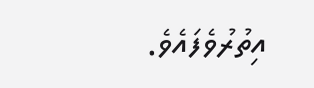އިތުރުވެފައެވެ.